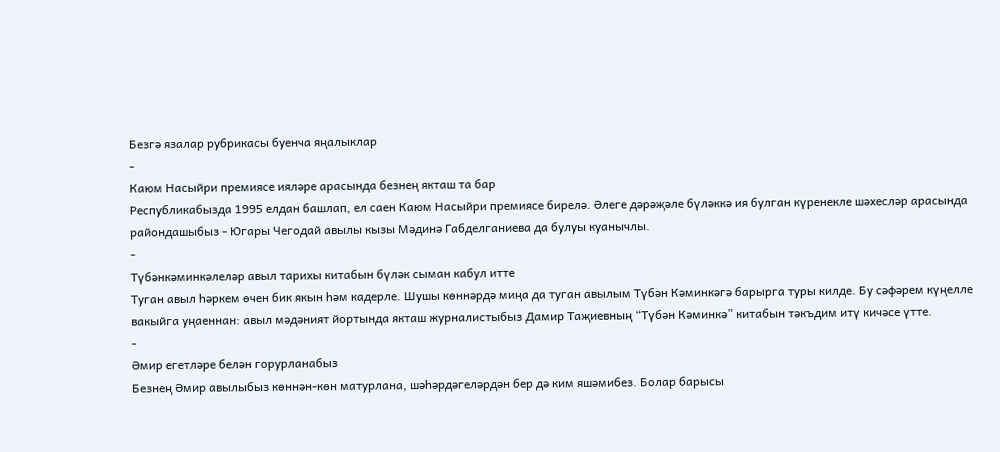Безгә язалар рубрикасы буенча яңалыклар
-
Каюм Насыйри премиясе ияләре арасында безнең якташ та бар
Республикабызда 1995 елдан башлап, ел саен Каюм Насыйри премиясе бирелә. Әлеге дәрәҗәле бүләккә ия булган күренекле шәхесләр арасында райондашыбыз - Югары Чегодай авылы кызы Мәдинә Габделганиева да булуы куанычлы.
-
Түбәнкәминкәлеләр авыл тарихы китабын бүләк сыман кабул итте
Туган авыл һәркем өчен бик якын һәм кадерле. Шушы көннәрдә миңа да туган авылым Түбән Кәминкәгә барырга туры килде. Бу сәфәрем күңелле вакыйга уңаеннан: авыл мәдәният йортында якташ журналистыбыз Дамир Таҗиевның “Түбән Кәминкә” китабын тәкъдим итү кичәсе үтте.
-
Әмир егетләре белән горурланабыз
Безнең Әмир авылыбыз көннән-көн матурлана, шәһәрдәгеләрдән бер дә ким яшәмибез. Болар барысы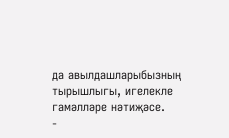да авылдашларыбызның тырышлыгы, игелекле гамәлләре нәтиҗәсе.
-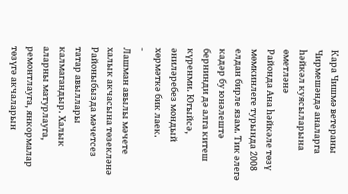Кара Чишмә ветераны Чирмешәндә аналарга һәйкәл куясыларына өметләнә
Районда Ана һәйкәле төзү мөмкинлеге турында 2008 елдан бирле язам. Тик әлегә кадәр бу юнәлештә бернинди дә алга китеш күренми. Югыйсә, әниләребез мондый хөрмәткә бик лаек.
-
Лашман авылы мәчете халык акчасына төзекләнә
Районыбызда мәчетсез татар авыллары калмагандыр. Халык аларны матурлауга, ремонтлауга, янкормалар төзүгә акчаларын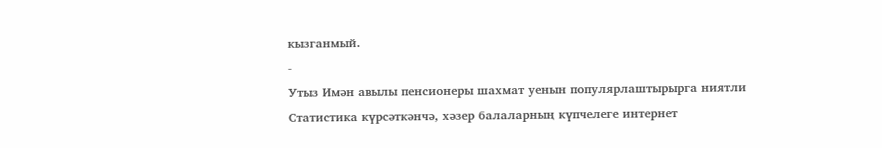кызганмый.
-
Утыз Имән авылы пенсионеры шахмат уенын популярлаштырырга ниятли
Статистика күрсәткәнчә, хәзер балаларның күпчелеге интернет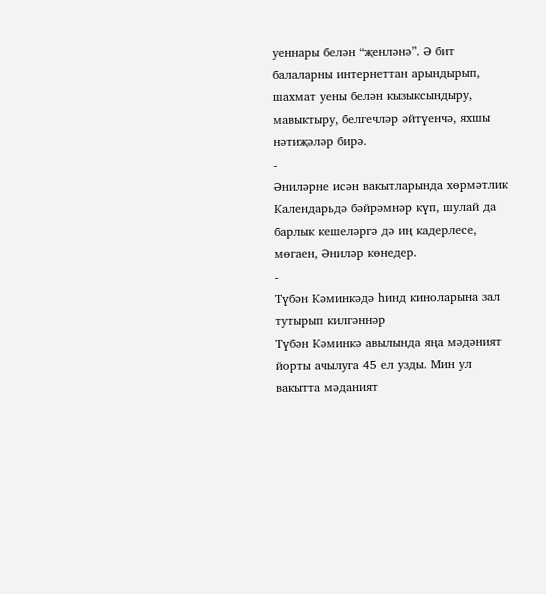уеннары белән “җенләнә”. Ә бит балаларны интернеттан арындырып, шахмат уены белән кызыксындыру, мавыктыру, белгечләр әйтүенчә, яхшы нәтиҗәләр бирә.
-
Әниләрне исән вакытларында хөрмәтлик
Календарьдә бәйрәмнәр күп, шулай да барлык кешеләргә дә иң кадерлесе, мөгаен, Әниләр көнедер.
-
Түбән Кәминкәдә һинд киноларына зал тутырып килгәннәр
Түбән Кәминкә авылында яңа мәдәният йорты ачылуга 45 ел узды. Мин ул вакытта мәданият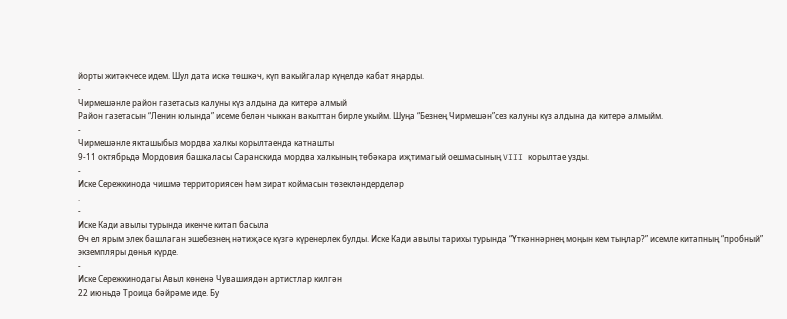йорты житәкчесе идем. Шул дата искә төшкәч, күп вакыйгалар күңелдә кабат яңарды.
-
Чирмешәнле район газетасыз калуны күз алдына да китерә алмый
Район газетасын “Ленин юлында” исеме белән чыккан вакыттан бирле укыйм. Шуңа “Безнең Чирмешән”сез калуны күз алдына да китерә алмыйм.
-
Чирмешәнле якташыбыз мордва халкы корылтаенда катнашты
9-11 октябрьдә Мордовия башкаласы Саранскида мордва халкының төбәкара иҗтимагый оешмасының VIII корылтае узды.
-
Иске Сережкинода чишмә территориясен һәм зират коймасын төзекләндерделәр
.
-
Иске Кади авылы турында икенче китап басыла
Өч ел ярым элек башлаган эшебезнең нәтиҗәсе күзгә күренерлек булды. Иске Кади авылы тарихы турында “Үткәннәрнең моңын кем тыңлар?” исемле китапның “пробный” экземпляры дөнья күрде.
-
Иске Сережкинодагы Авыл көненә Чувашиядән артистлар килгән
22 июньдә Троица бәйрәме иде. Бу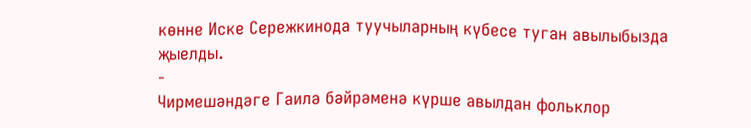көнне Иске Сережкинода туучыларның күбесе туган авылыбызда җыелды.
-
Чирмешәндәге Гаилә бәйрәменә күрше авылдан фольклор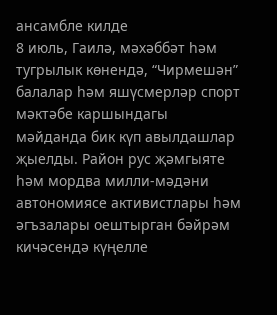ансамбле килде
8 июль, Гаилә, мәхәббәт һәм тугрылык көнендә, “Чирмешән” балалар һәм яшүсмерләр спорт мәктәбе каршындагы мәйданда бик күп авылдашлар җыелды. Район рус җәмгыяте һәм мордва милли-мәдәни автономиясе активистлары һәм әгъзалары оештырган бәйрәм кичәсендә күңелле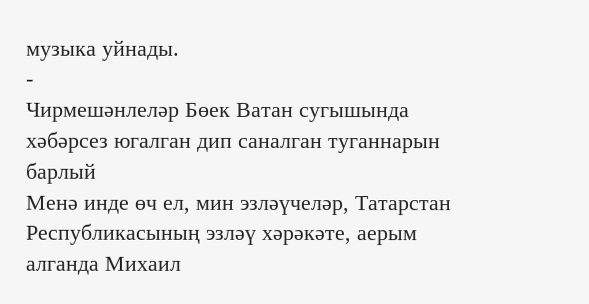музыка уйнады.
-
Чирмешәнлеләр Бөек Ватан сугышында хәбәрсез югалган дип саналган туганнарын барлый
Менә инде өч ел, мин эзләүчеләр, Татарстан Республикасының эзләү хәрәкәте, аерым алганда Михаил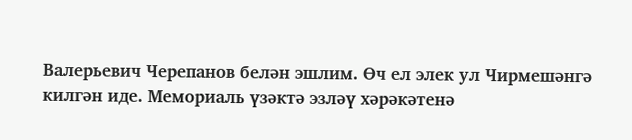Валерьевич Черепанов белән эшлим. Өч ел элек ул Чирмешәнгә килгән иде. Мемориаль үзәктә эзләү хәрәкәтенә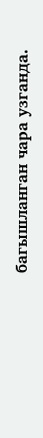багышланган чара узганда.